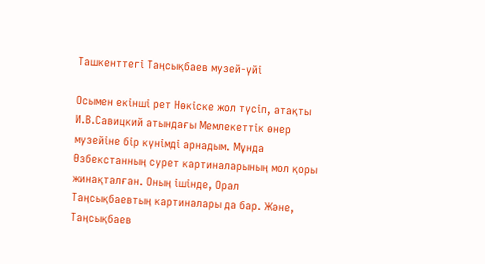Ташкенттегі Таңсықбаев музей-үйі

Осымен екінші рет Нөкіске жол түсіп, атақты И.В.Савицкий атындағы Мемлекеттік өнер музейіне бір күнімді арнадым. Мұнда Өзбекстанның сурет картиналарының мол қоры жинақталған. Оның ішінде, Орал Таңсықбаевтың картиналары да бар. Және, Таңсықбаев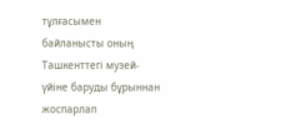тұлғасымен байланысты оның Ташкенттегі музей-үйіне баруды бұрыннан жоспарлап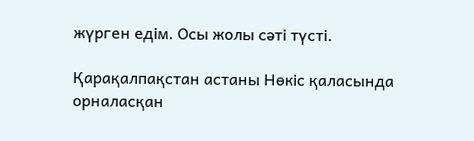жүрген едім. Осы жолы сәті түсті.

Қарақалпақстан астаны Нөкіс қаласында орналасқан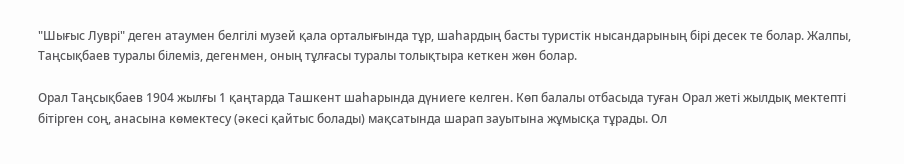"Шығыс Луврі" деген атаумен белгілі музей қала орталығында тұр, шаһардың басты туристік нысандарының бірі десек те болар. Жалпы, Таңсықбаев туралы білеміз, дегенмен, оның тұлғасы туралы толықтыра кеткен жөн болар.

Орал Таңсықбаев 1904 жылғы 1 қаңтарда Ташкент шаһарында дүниеге келген. Көп балалы отбасыда туған Орал жеті жылдық мектепті бітірген соң, анасына көмектесу (әкесі қайтыс болады) мақсатында шарап зауытына жұмысқа тұрады. Ол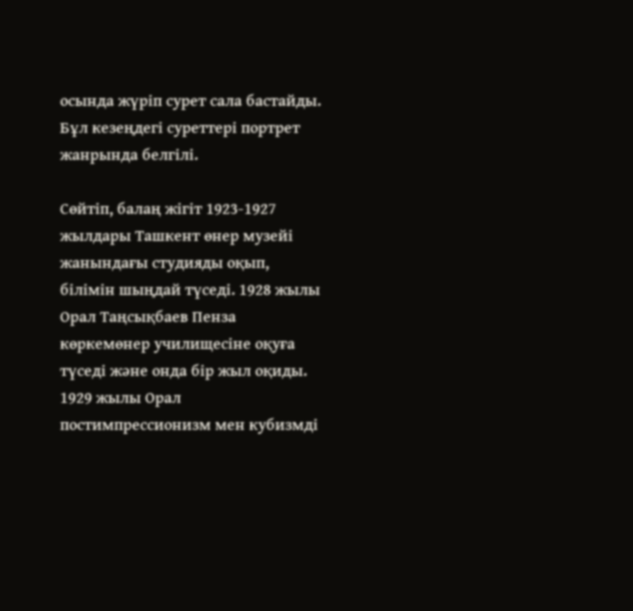осында жүріп сурет сала бастайды. Бұл кезеңдегі суреттері портрет жанрында белгілі.

Сөйтіп, балаң жігіт 1923-1927 жылдары Ташкент өнер музейі жанындағы студияды оқып, білімін шыңдай түседі. 1928 жылы Орал Таңсықбаев Пенза көркемөнер училищесіне оқуға түседі және онда бір жыл оқиды. 1929 жылы Орал постимпрессионизм мен кубизмді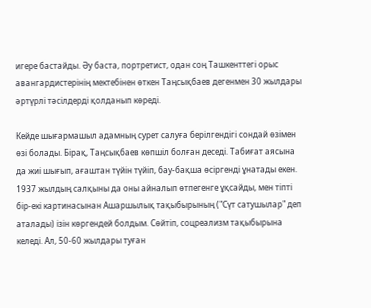игере бастайды. Әу баста, портретист, одан соң Ташкенттегі орыс авангардистерінің мектебінен өткен Таңсықбаев дегенмен 30 жылдары әртүрлі тәсілдерді қолданып көреді.

Кейде шығармашыл адамның сурет салуға берілгендігі сондай өзімен өзі болады. Бірақ, Таңсықбаев көпшіл болған деседі. Табиғат аясына да жиі шығып, ағаштан түйін түйіп, бау-бақша өсіргенді ұнатады екен.
1937 жылдың салқыны да оны айналып өтпегенге ұқсайды, мен тіпті бір-екі картинасынан Ашаршылық тақыбырының ("Сүт сатушылар" деп аталады) ізін көргендей болдым. Сөйтіп, соцреализм тақыбырына келеді. Ал, 50-60 жылдары туған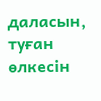даласын, туған өлкесін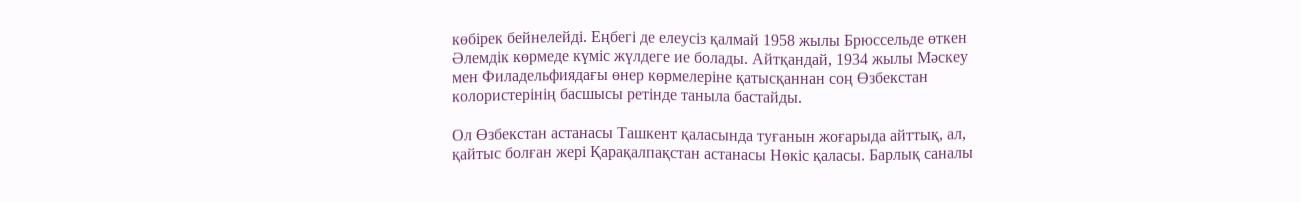көбірек бейнелейді. Еңбегі де елеусіз қалмай 1958 жылы Брюссельде өткен Әлемдік көрмеде күміс жүлдеге ие болады. Айтқандай, 1934 жылы Мәскеу мен Филадельфиядағы өнер көрмелеріне қатысқаннан соң Өзбекстан колористерінің басшысы ретінде таныла бастайды.

Ол Өзбекстан астанасы Ташкент қаласында туғанын жоғарыда айттық, ал, қайтыс болған жері Қарақалпақстан астанасы Нөкіс қаласы. Барлық саналы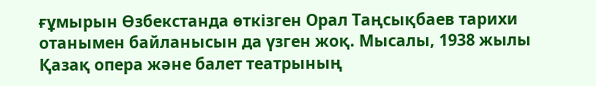ғұмырын Өзбекстанда өткізген Орал Таңсықбаев тарихи отанымен байланысын да үзген жоқ. Мысалы, 1938 жылы Қазақ опера және балет театрының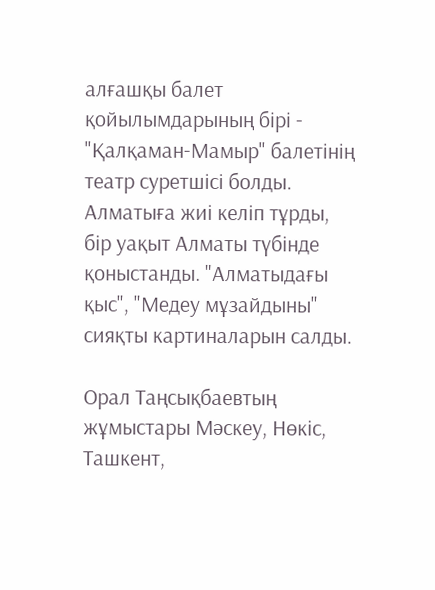алғашқы балет қойылымдарының бірі - "Қалқаман-Мамыр" балетінің театр суретшісі болды. Алматыға жиі келіп тұрды, бір уақыт Алматы түбінде қоныстанды. "Алматыдағы қыс", "Медеу мұзайдыны" сияқты картиналарын салды.

Орал Таңсықбаевтың жұмыстары Мәскеу, Нөкіс, Ташкент,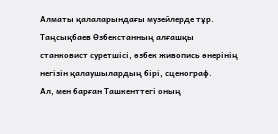Алматы қалаларындағы музейлерде тұр.
Таңсықбаев Өзбекстанның алғашқы станковист суретшісі, өзбек живопись өнерінің негізін қалаушылардың бірі, сценограф.
Ал, мен барған Ташкенттегі оның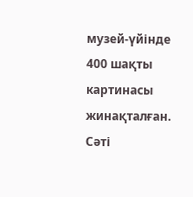музей-үйінде 400 шақты картинасы жинақталған. Сәті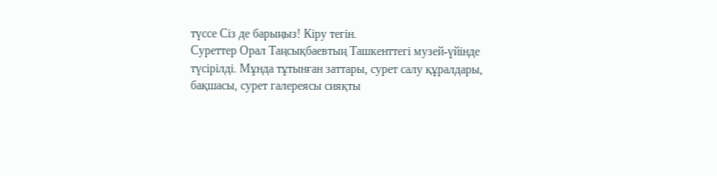түссе Сіз де барыңыз! Кіру тегін.
Суреттер Орал Таңсықбаевтың Ташкенттегі музей-үйінде түсірілді. Мұнда тұтынған заттары, сурет салу құралдары, бақшасы, сурет галереясы сияқты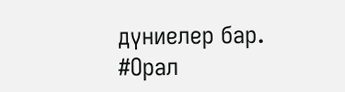дүниелер бар.
#Орал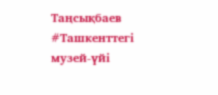Таңсықбаев
#Ташкенттегі музей-үйі